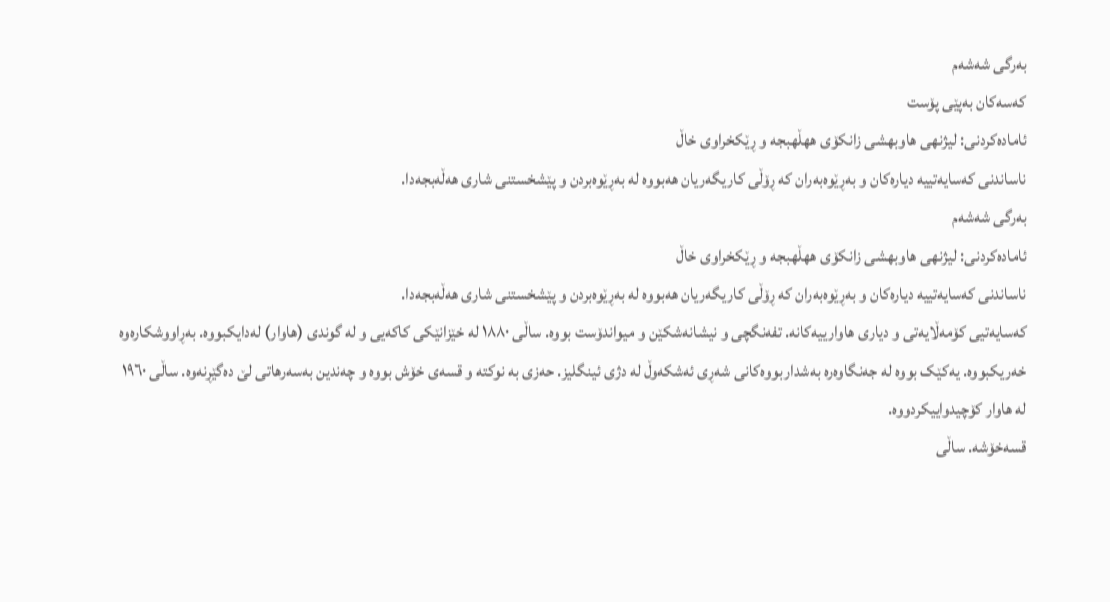بەرگی شەشەم
کەسەکان بەپێی پۆست
ئامادەکردنی: لیژنهی هاوبهشی زانكۆی ههڵهبجه و ڕێكخراوی خاڵ
ناساندنی کەسایەتییە دیارەکان و بەڕێوەبەران کە ڕۆڵی کاریگەریان هەبووە لە بەڕێوەبردن و پێشخستنی شاری هەڵەبجەدا.
بەرگی شەشەم
ئامادەکردنی: لیژنهی هاوبهشی زانكۆی ههڵهبجه و ڕێكخراوی خاڵ
ناساندنی کەسایەتییە دیارەکان و بەڕێوەبەران کە ڕۆڵی کاریگەریان هەبووە لە بەڕێوەبردن و پێشخستنی شاری هەڵەبجەدا.
کەسایەتیی کۆمەڵایەتی و دیاری هاوارییەکانە. تفەنگچی و نیشانەشکێن و میواندۆست بووە. ساڵی ١٨٨٠ لە خێزانێکی کاکەیی و لە گوندی (هاوار) لەدایکبووە. بەڕاووشکارەوە خەریکبووە. یەکێک بووە لە جەنگاوەرە بەشداربووەکانی شەڕی ئەشکەوڵ لە دژی ئینگلیز. حەزی بە نوکتە و قسەی خۆش بووە و چەندین بەسەرهاتی لێ دەگێڕنەوە. ساڵی ١٩٦٠ لە هاوار کۆچیدواییکردووە.
قسەخۆشە. ساڵی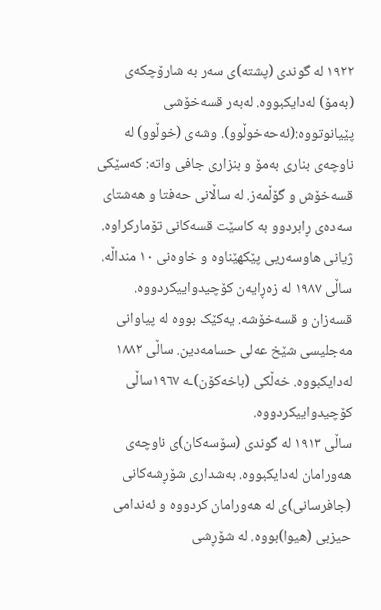١٩٢٢ لە گوندی (پشتە)ی سەر بە شارۆچکەی (بەمۆ) لەدایکبووە. لەبەر قسەخۆشی پێیانوتووە:(ئەحەخوڵوو). وشەی (خوڵوو) لە ناوچەی بناری بەمۆ و بنزاری جافی واتە: کەسێکی قسەخۆش و گۆڵمەز. لە ساڵانی حەفتا و هەشتای سەدەی ڕابردوو بە کاسێت قسەکانی تۆمارکراوە. ژیانی هاوسەریی پێکهێناوە و خاوەنی ١٠ منداڵە. ساڵی ١٩٨٧ لە زەڕایەن کۆچیدواییکردووە.
قسەزان و قسەخۆشە. یەکێک بووە لە پیاوانی مەجلیسی شێخ عەلی حسامەدین. ساڵی ١٨٨٢ لەدایکبووە. خەڵکی (باخەکۆن)ـە ١٩٦٧ساڵی کۆچیدواییکردووە.
ساڵی ١٩١٣ لە گوندی (سۆسەکان)ی ناوچەی هەورامان لەدایکبووە. بەشداری شۆڕشەکانی (جافرسانی)ی لە هەورامان کردووە و ئەندامی حیزبی (هیوا)بووە. لە شۆڕشی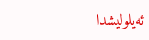ئەیلولیشدا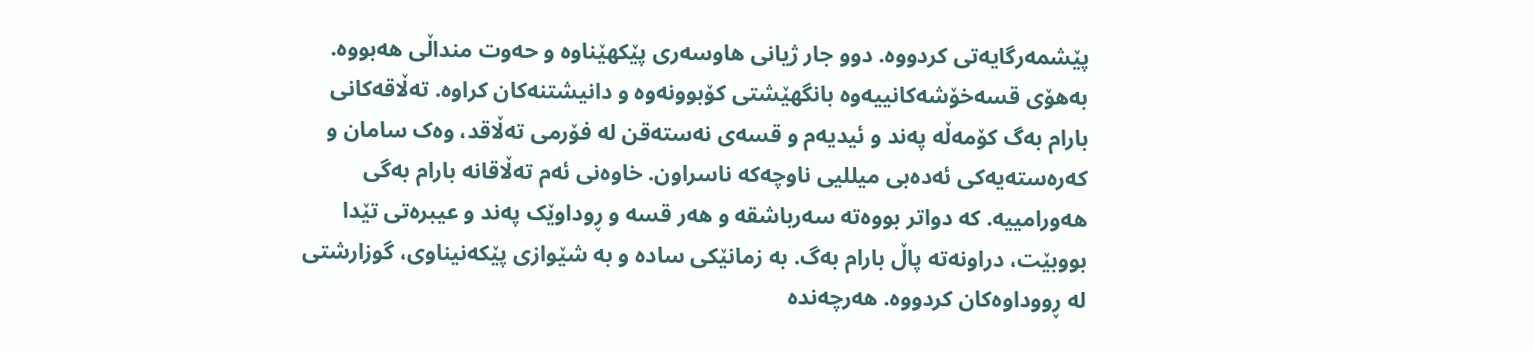پێشمەرگایەتی کردووە. دوو جار ژیانی هاوسەری پێکهێناوە و حەوت منداڵی هەبووە. بەهۆی قسەخۆشەکانییەوە بانگهێشتی کۆبوونەوە و دانیشتنەکان کراوە. تەڵاقەکانی بارام بەگ کۆمەڵە پەند و ئیدیەم و قسەی نەستەقن لە فۆرمی تەڵاقد، وەک سامان و کەرەستەیەکی ئەدەبی میللیی ناوچەکە ناسراون. خاوەنی ئەم تەڵاقانە بارام بەگی هەورامییە. کە دواتر بووەتە سەرباشقە و هەر قسە و ڕوداوێک پەند و عیبرەتی تێدا بووبێت، دراونەتە پاڵ بارام بەگ. بە زمانێکی سادە و بە شێوازی پێکەنیناوی، گوزارشتی لە ڕووداوەکان کردووە. هەرچەندە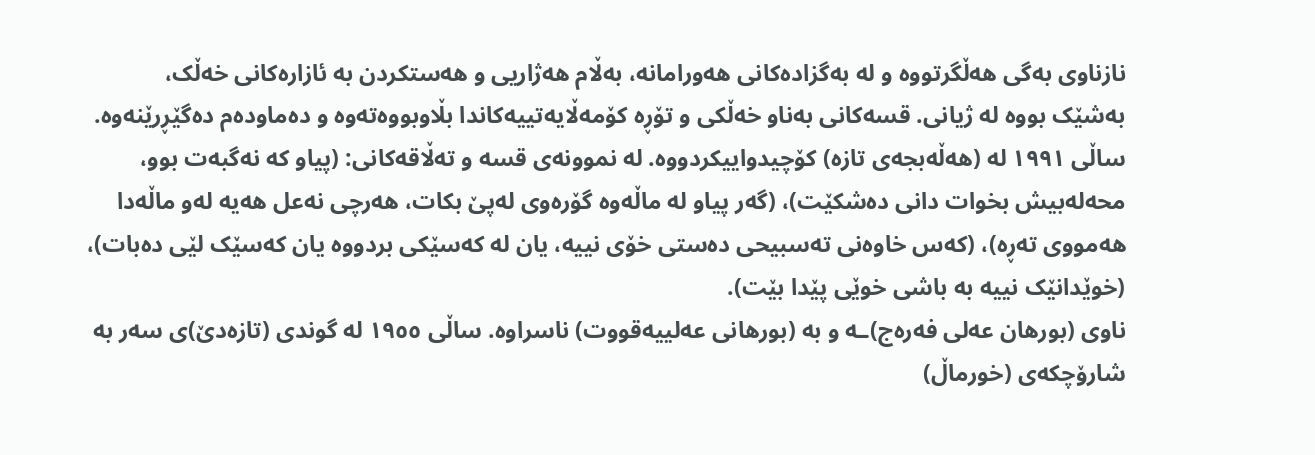نازناوی بەگی هەڵگرتووە و لە بەگزادەکانی هەورامانە، بەڵام هەژاریی و هەستکردن بە ئازارەکانی خەڵک، بەشێک بووە لە ژیانی. قسەکانی بەناو خەڵکی و تۆڕه کۆمەڵایەتییەکاندا بڵاوبووەتەوە و دەماودەم دەگێڕرێنەوە. ساڵی ١٩٩١ لە (هەڵەبجەی تازە) کۆچیدواییکردووە. لە نموونەی قسە و تەڵاقەکانی: (پیاو کە نەگبەت بوو، محەلەبیش بخوات دانی دەشکێت)، (گەر پیاو لە ماڵەوە گۆرەوی لەپێ بکات، ھەرچی نەعل ھەیە لەو ماڵەدا ھەمووی تەڕە)، (کەس خاوەنی تەسبیحی دەستی خۆی نییە، یان لە کەسێکی بردووە یان کەسێک لێی دەبات)، (خوێدانێک نییە بە باشی خوێی پێدا بێت).
ناوی (بورهان عەلی فەرەج)ـە و بە (بورهانی عەلییەقووت) ناسراوە. ساڵی ١٩٥٥ لە گوندی (تازەدێ)ی سەر بە شارۆچکەی (خورماڵ)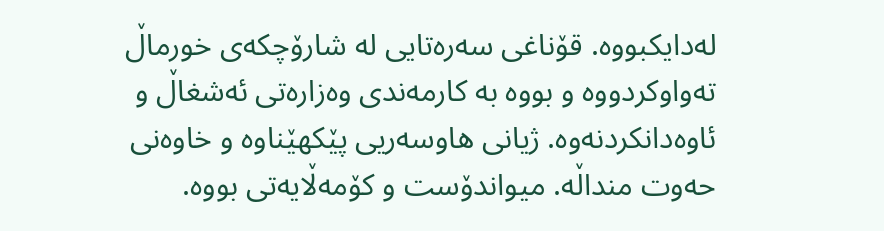لەدایکبووە. قۆناغی سەرەتایی لە شارۆچکەی خورماڵ تەواوکردووە و بووە بە کارمەندی وەزارەتی ئەشغاڵ و ئاوەدانکردنەوه. ژیانی هاوسەریی پێکهێناوە و خاوەنی حەوت منداڵە. میواندۆست و کۆمەڵایەتی بووە.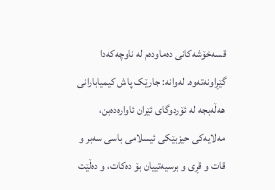قسەخۆشەکانی دەماودەم لە ناوچەکەدا گێڕاونەتەوە. لەوانە: جارێک پاش کیمیابارانی هەڵەبجە لە ئۆردوگای ئێران ئاوارەدەبن، مەلایەکی حیزبێکی ئیسلامی باسی سەبر و قات و قڕى و برسیەتییان بۆ دەکات، و دەڵێت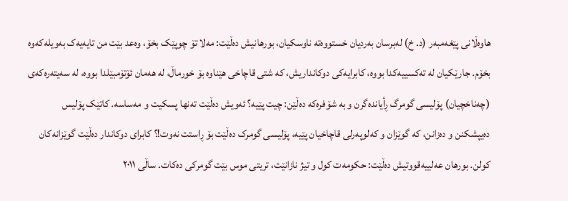هاوەڵانی پێغەمبەر (د. خ) لەبرسان بەردیان خستووەتە ناوسکیان، بورهانیش دەڵێت: مەلا تۆ چوپێک بخۆ، وەعد بێت من تایەیەک بەویلەکەوە بخۆم. جارێکیان لە تەکسییەکدا بووە، کابرایەکی دوکانداریش، کە شتی قاچاخی هێناوە بۆ خورماڵ، لە هەمان ئۆتۆمبێلدا بووە، لە سەیتەرەکەی (چەناخچیان) پۆلیسی گومرگ ڕأیاندەگرن و بە شۆفرەکە دەڵێن: چیت پێیە؟ ئەویش دەڵێت تەنها پسکیت و مەساسە. کاتێک پۆلیس دەیپشکنن و دەزانن، کە گوێزان و کەلوپەرلی قاچاخیان پێیە، پۆلیسی گومرک دەڵێت بۆ ڕاستت نەوت!؟ کابرای دوکاندار دەڵێت گوێزانەکان کولن. بورهان عەلییەقووتیش دەڵێت: حکومەت کول و تیژ نازانێت، تریتی موس بێت گومرکی دەکات. ساڵی ٢٠١١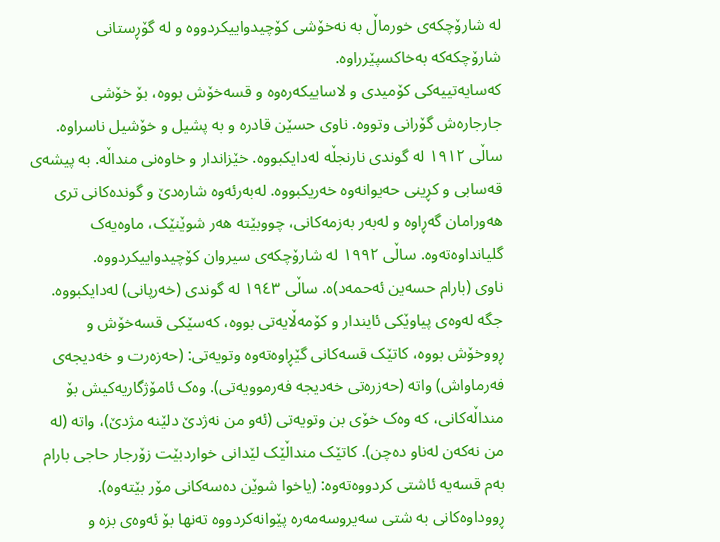له شارۆچکەی خورماڵ به نەخۆشی کۆچیدواییکردووە و لە گۆڕستانى شارۆچکەکە بەخاکسپێرراوە.
کەسایەتییەکی کۆمیدی و لاساییکەرەوە و قسەخۆش بووە، بۆ خۆشی جارجارەش گۆرانی وتووە. ناوی حسێن قادرە و بە پشیل و خۆشیل ناسراوە. ساڵی ١٩١٢ لە گوندی نارنجڵە لەدایکبووە. خێزاندار و خاوەنی منداڵە. بە پیشەی قەسابی و کڕینی حەیوانەوە خەریکبووە. لەبەرئەوە شارەدێ و گوندەکانی تری هەورامان گەڕاوە و لەبەر بەزمەکانی، چووبێتە هەر شوێنێک، ماوەیەک گلیانداوەتەوە. ساڵی ١٩٩٢ لە شارۆچکەی سیروان کۆچیدواییکردووە.
ناوی (بارام حسەین ئەحمەد)ە. ساڵی ١٩٤٣ لە گوندی (خەرپانی) لەدایکبووە. جگە لەوەی پیاوێکی ئایندار و کۆمەڵایەتی بووە، کەسێکی قسەخۆش و ڕووخۆش بووە، کاتێک قسەکانی گێڕاوەتەوە وتویەتی: (حەزەرت و خەدیجەی فەرماواش) واتە (حەزرەتی خەدیجە فەرموویەتی). وەک ئامۆژگاریەکیش بۆ منداڵەکانی، کە وەک خۆی بن وتویەتی (ئەو من نەژدێ دلێنە مژدێ)، واتە (لە من نەکەن لەناو دەچن). کاتێک منداڵێک لێدانی خواردبێت زۆرجار حاجی بارام بەم قسەیە ئاشتی کردووەتەوە: (یاخوا شوێن دەسەکانی مۆر بێتەوە). ڕووداوەکانی بە شتی سەیروسەمەرە پێوانەکردووە تەنها بۆ ئەوەی بزە و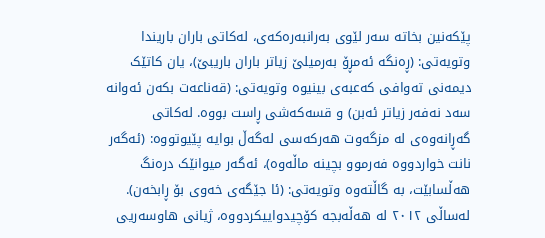پێکەنین بخاتە سەر لێوی بەرانبەرەکەی، لەکاتی باران باریندا وتویەتی: (ڕەنگە ئەمڕۆ بەرمیلێ زیاتر باران باریبێ)، یان کاتێک دیمەنی تەوافی کەعبەی بینیوە وتویەتی: (قەناعەت بکەن ئەوانە سەد نەفەر زیاتر ئەبن) و قسەکەشی ڕاست بووە. لەکاتی گەڕانەوەی لە مزگەوت هەرکەسی لەگەڵ بوایە پێیوتووە: (ئەگەر نانت خواردووە فەرموو بچینە ماڵەوە)، ئەگەر میوانێک درەنگ هەڵسابێت، بە گاڵتەوە وتویەتی: (ئا جێگەی خەوی بۆ ڕابخەن). لەساڵی ٢٠١٢ لە هەڵەبجە کۆچیدواییکردووە، ژیانی هاوسەریی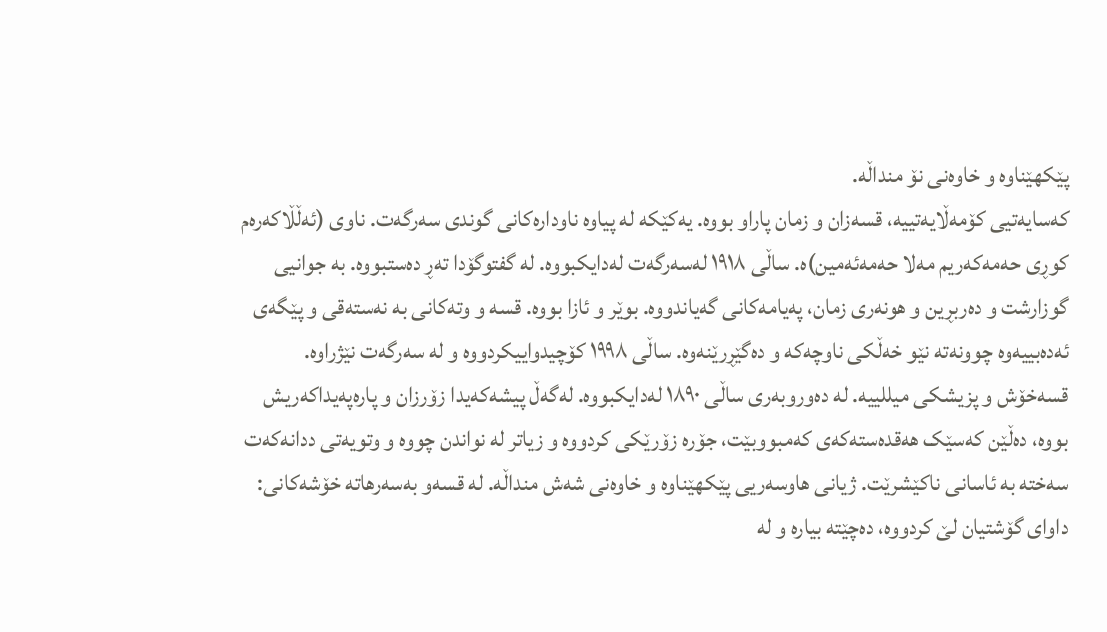پێکهێناوە و خاوەنی نۆ منداڵە.
کەسایەتیی کۆمەڵایەتییه، قسەزان و زمان پاراو بووە. یەکێکە لە پیاوە ناودارەکانی گوندی سەرگەت. ناوی (ئەڵڵاکەرەم کوڕی حەمەکەریم مەلا حەمەئەمین)ە. ساڵی ١٩١٨ لەسەرگەت لەدایکبووە. لە گفتوگۆدا تەڕ دەستبووە. بە جوانیی گوزارشت و دەربڕین و هونەری زمان، پەیامەکانی گەیاندووە. بوێر و ئازا بووە. قسە و وتەکانی بە نەستەقی و پێگەی ئەدەبییەوە چوونەتە نێو خەڵکی ناوچەکە و دەگێڕرێنەوە. ساڵی ١٩٩٨ کۆچیدواییکردووە و لە سەرگەت نێژراوە.
قسەخۆش و پزیشکی میللییە. لە دەوروبەری ساڵی ١٨٩٠ لەدایکبووە. لەگەڵ پیشەکەیدا زۆرزان و پارەپەیداکەریش بووە، دەڵێن کەسێک هەقدەستەکەی کەمبووبێت، جۆرە زۆرێکی کردووە و زیاتر لە نواندن چووە و وتویەتی ددانەکەت سەختە بە ئاسانی ناکێشرێت. ژیانی هاوسەریی پێکهێناوە و خاوەنی شەش منداڵە. لە قسەو بەسەرهاتە خۆشەکانی: داوای گۆشتیان لێ کردووە، دەچێتە بیارە و لە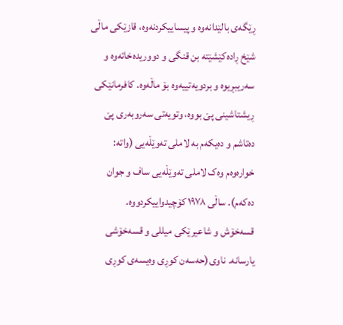ڕێگەی بالێدانەوە و پیساییکردنەوە، قازێکی ماڵی شێخ ڕادەکێشێتە بن قنگی و دووریدەخاتەوە و سەریبڕیوە و بردویەتییەوە بۆ ماڵەوە. کافرمانێکی ڕیشتاشینی پێ بووە، وتویەتی سەروبەری پێ دەتاشم و دەیکەم بە لاملی تەوێڵەیی (واتە: خوارەوەم وەک لاملی تەوێڵەیی ساف و جوان دەکەم). ساڵی ١٩٧٨ کۆچیدواییکردووە.
قسەخۆش و شاعیرێکی میللی و قسەخۆشی یارسانە. ناوی(حەسەن کوڕی وەیسەی کوڕی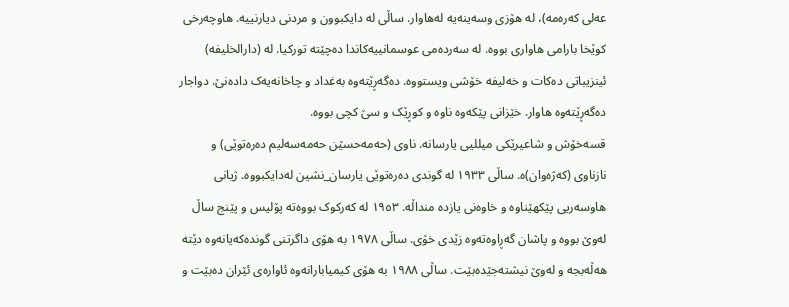عەلی کەرەمە)، لە هۆزی وسەینەیە لەهاوار. ساڵی لە دایکبوون و مردنی دیارنییە. هاوچەرخی کوێخا بارامی هاواری بووە. لە سەردەمی عوسمانییەکاندا دەچێتە تورکیا. لە (دارالخلیفە) ئینزیباتی دەکات و خەلیفە خۆشی ویستووە. دەگەڕێتەوە بەغداد و چاخانەیەک دادەنێ. دواجار دەگەڕێتەوە هاوار. خێزانی پێکەوە ناوە و کوڕێک و سێ کچی بووە.
قسەخۆش و شاعیرێکی میللیی یارسانە. ناوی (حەمەحسێن حەمەسەلیم دەرەتوێی) و نازناوی (کەژەوان)ە. ساڵی ١٩٣٣ لە گوندی دەرەتوێی یارسان_نشین لەدایکبووە. ژیانی هاوسەریی پێکهێناوە و خاوەنی یازدە منداڵە. ١٩٥٣ لە کەرکوک بووەتە پۆلیس و پێنج ساڵ لەوێ بووە و پاشان گەڕاوەتەوە زێدی خۆی. ساڵی ١٩٧٨ بە هۆی داگرتنی گوندەکەیانەوە دێتە هەڵەبجە و لەوێ نیشتەجێدەبێت. ساڵی ١٩٨٨ بە هۆی کیمیابارانەوە ئاوارەی ئێران دەبێت و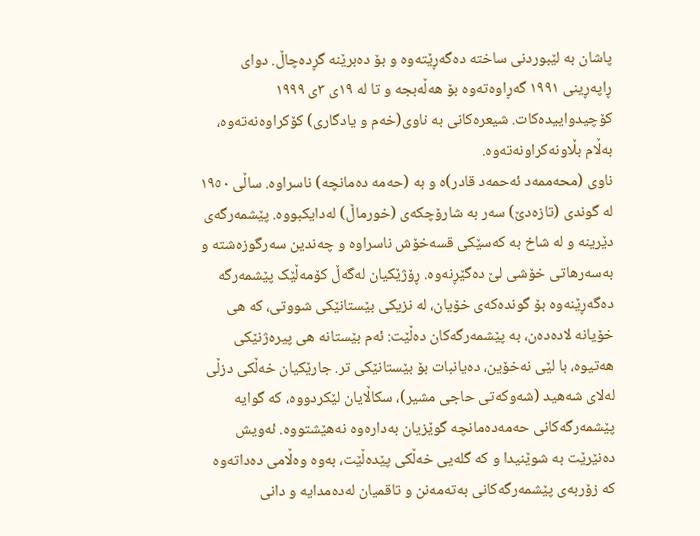پاشان بە لێبوردنی ساختە دەگەڕێتەوە و بۆ دەبرێنە گڕدەچاڵ. دوای ڕاپەڕینی ١٩٩١ گەڕاوەتەوە بۆ هەڵەبجە و تا لە ١٩ی ٣ی ١٩٩٩ کۆچیدواییدەکات. شیعرەکانی بە ناوی(خەم و یادگاری) کۆکراوەنەتەوە، بەڵام بڵاونەکراونەتەوە.
ناوی (محەممەد ئەحمەد قادر)ە و بە (حەمه دەمانچە) ناسراوە. ساڵی ١٩٥٠ لە گوندی (تازەدێ) سەر بە شارۆچکەی (خورماڵ) لەدایکبووە. پێشمەرگەی دێرینە و لە شاخ بە کەسێکی قسەخۆش ناسراوە و چەندین سەرگوزەشتە و بەسەرهاتی خۆشی لێ دەگێڕنەوە. ڕۆژێکیان لەگەڵ کۆمەڵێک پێشمەرگە دەگەڕێنەوە بۆ گوندەکەی خۆیان، لە نزیکی بێستانێکی شووتی، کە هی خۆیانە لادەدەن، بە پێشمەرگەکان دەڵێت: ئەم بێستانە هی پیرەژنێکی هەتیوە، با لێی نەخۆین، دەیانبات بۆ بێستانێکی تر. جارێکیان خەڵکی دزڵی لەلاى شەهید (شەوکەتی حاجی مشیر)، سکاڵایان لێکردووە، کە گوایە پێشمەرگەکانی حەمەدەمانچە گوێزیان بەدارەوە نەهێشتووە. ئەویش دەنێرێت بە شوێنیدا و کە گلەیی خەڵکی پێدەڵێت، بەوە وەڵامی دەداتەوە کە زۆربەی پێشمەرگەکانی بەتەمەنن و تاقمیان لەدەمدایە و دانی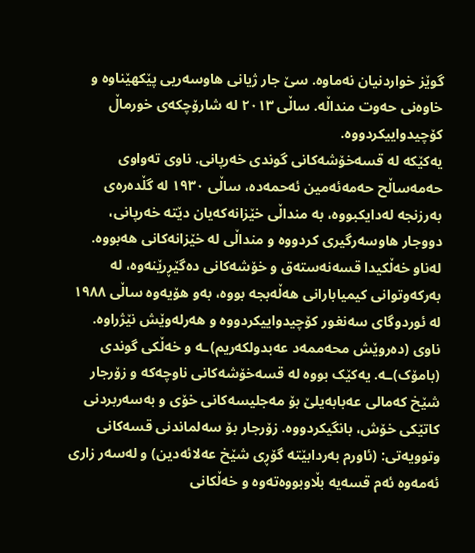گوێز خواردنیان نەماوە. سێ جار ژیانی هاوسەریی پێکهێناوە و خاوەنی حەوت منداڵە. ساڵی ٢٠١٣ لە شارۆچکەی خورماڵ کۆچیدواییکردووە.
یەکێکە لە قسەخۆشەکانی گوندی خەرپانی. ناوی تەواوی حەمەساڵح حەمەئەمین ئەحمەدە، ساڵی ١٩٣٠ لە گڵدەرەی بەرزنجە لەدایکبووە، بە منداڵی خێزانەکەیان دێتە خەرپانی، دووجار هاوسەرگیری کردووە و منداڵی لە خێزانەکانی هەبووە. لەناو خەڵکیدا قسەنەستەق و خۆشەکانی دەگێڕرێنەوە، لە بەرکەوتوانی کیمیابارانی هەڵەبجە بووە، بەو هۆیەوە ساڵی ١٩٨٨ لە ئوردوگای سەنغور کۆچیدواییکردووە و هەرلەوێش نێژراوە.
ناوی (دەروێش محەممەد عەبدولکەریم)ـە و خەڵکی گوندی (بامۆک)ـە. یەکێک بووە لە قسەخۆشەکانی ناوچەکە و زۆرجار شێخ کەمالی عەبابەیلێ بۆ مەجلیسەکانی خۆی و بەسەربردنی کاتێکی خۆش، بانگیکردووە. زۆرجار بۆ سەلماندنی قسەکانی وتوویەتی: (ئاورم بەردابێتە گۆڕی شێخ عەلائەدین) و لەسەر زاری ئەمەوە ئەم قسەیە بڵاوبووەتەوە و خەڵکانی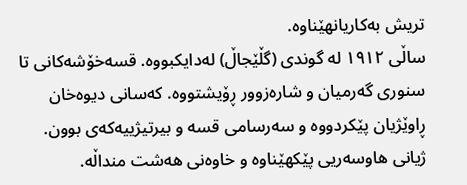تریش بەکاریانهێناوە.
ساڵی ١٩١٢ لە گوندی (گڵێجاڵ) لەدایکبووە. قسەخۆشەکانی تا سنوری گەرمیان و شارەزوور ڕۆیشتووە. کەسانی دیوەخان ڕاوێژیان پێکردووە و سەرسامی قسە و بیرتیژییەکەی بوون. ژیانی هاوسەریی پێکهێناوە و خاوەنی هەشت منداڵە.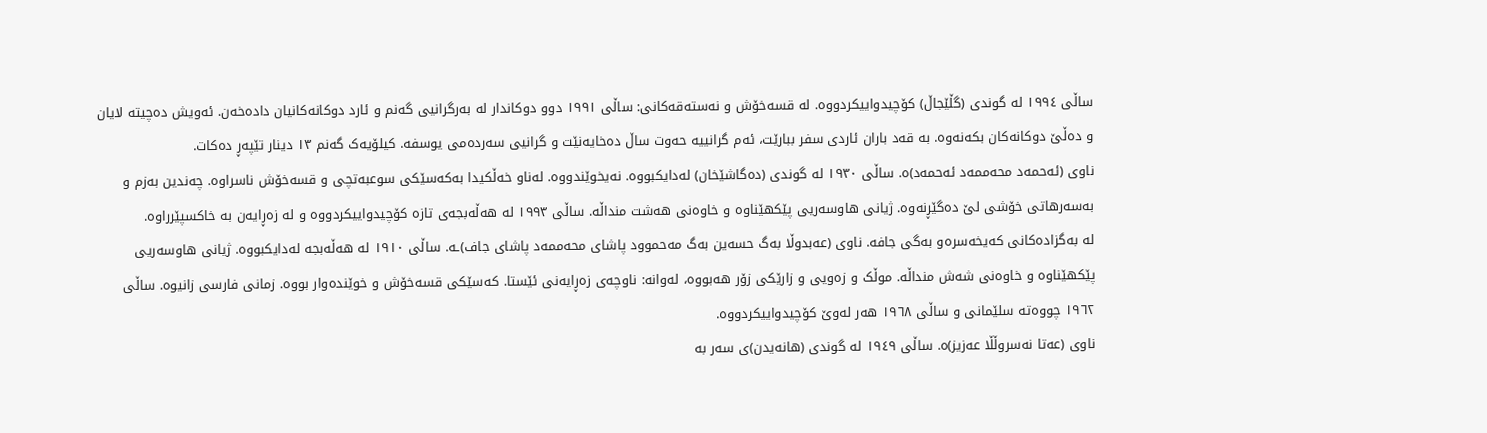ساڵی ١٩٩٤ لە گوندی (گڵێجاڵ) کۆچیدواییکردووە. لە قسەخۆش و نەستەقەکانی: ساڵی ١٩٩١ دوو دوکاندار لە بەرگرانیی گەنم و ئارد دوکانەکانیان دادەخەن. ئەویش دەچیتە لایان و دەڵێ دوکانەکان بکەنەوە. بە قەد باران ئاردی سفر ببارێت، ئەم گرانییە حەوت ساڵ دەخایەنێت و گرانیی سەردەمی یوسفە. کیلۆیەک گەنم ١٣ دینار تێپەڕ دەکات.
ناوی (ئەحمەد محەممەد ئەحمەد)ە. ساڵی ١٩٣٠ لە گوندی (دەگاشێخان) لەدایکبووە. نەیخوێندووە. لەناو خەڵکیدا بەکەسێکی سوعبەتچی و قسەخۆش ناسراوە. چەندین بەزم و بەسەرهاتی خۆشی لێ دەگێڕنەوە. ژیانی هاوسەریی پێکهێناوە و خاوەنی هەشت منداڵە. ساڵی ١٩٩٣ لە هەڵەبجەی تازە کۆچیدواییکردووە و لە زەڕایەن بە خاکسپێرراوە.
لە بەگزادەکانی کەيخەسرەو بەگى جافە. ناوی (عەبدوڵا بەگ حسەين بەگ مەحموود پاشاى محەممەد پاشاى جاف)ـە. ساڵى ١٩١٠ لە هەڵەبجە لەدایکبووە. ژیانی هاوسەریی پێکهێناوە و خاوەنی شەش منداڵە. موڵک و زەويى و زارێکى زۆر هەبووە، لەوانە: ناوچەى زەڕايەنى ئێستا. کەسێکی قسەخۆش و خوێندەوار بووە. زمانى فارسى زانيوە. ساڵى ١٩٦٢ چووەتە سلێمانی و ساڵى ١٩٦٨ هەر لەوێ کۆچیدوايیکردووه.
ناوى (عەتا نەسروڵڵا عەزیز)ە. ساڵى ١٩٤٩ لە گوندى (هانەیدن)ى سەر بە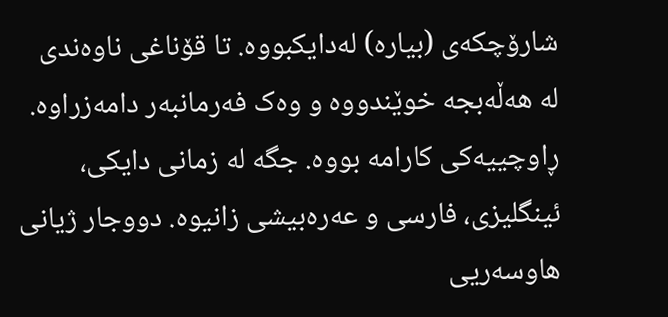شارۆچکەى (بیارە) لەدایکبووە. تا قۆناغی ناوەندی لە هەڵەبجە خوێندووە و وەک فەرمانبەر دامەزراوە. ڕاوچییەکی کارامە بووە. جگە لە زمانی دایکی، ئینگلیزى، فارسى و عەرەبیشی زانیوە. دووجار ژیانی هاوسەریی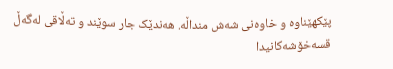پێکهێناوە و خاوەنى شەش منداڵە. هەندێک جار سوێند و تەڵاقى لەگەڵ قسەخۆشەکانیدا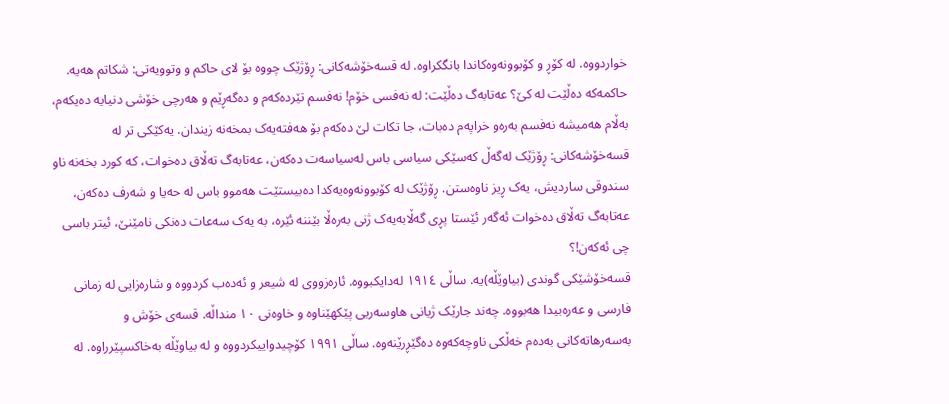خواردووە. لە کۆڕ و کۆبوونەوەکاندا بانگکراوە. لە قسەخۆشەکانی: ڕۆژێک چووە بۆ لای حاکم و وتوویەتی: شکاتم هەیە. حاکمەکە دەڵێت لە کێ؟ عەتابەگ دەڵێت: لە نەفسی خۆم! نەفسم تێردەکەم و دەگەڕێم و هەرچی خۆشی دنیایە دەیکەم، بەڵام هەمیشە نەفسم بەرەو خراپەم دەبات، جا تکات لێ دەکەم بۆ هەفتەیەک بمخەنە زیندان. یەکێکی تر لە قسەخۆشەکانی: ڕۆژێک لەگەڵ کەسێکى سیاسى باس لەسیاسەت دەکەن، عەتابەگ تەڵاق دەخوات، کە کورد بخەنە ناو سندوقى ساردیش، یەک ڕیز ناوەستن. ڕۆژێک لە کۆبوونەوەیەکدا دەبیستێت هەموو باس لە حەیا و شەرف دەکەن، عەتابەگ تەڵاق دەخوات ئەگەر ئێستا پڕی گەڵابەیەک ژنی بەرەڵا بێننە ئێره، بە یەک سەعات دەنکی نامێنێ، ئیتر باسی چی ئەکەن!؟
قسەخۆشێکی گوندی (بیاوێڵە)یە. ساڵی ١٩١٤ لەدایکبووە. ئارەزووی لە شیعر و ئەدەب کردووە و شارەزایی لە زمانی فارسی و عەرەبیدا هەبووە. چەند جارێک ژیانی هاوسەریی پێکهێناوە و خاوەنی ١٠ منداڵە. قسەی خۆش و بەسەرهاتەکانی بەدەم خەڵکی ناوچەکەوە دەگێڕرێنەوە. ساڵی ١٩٩١ کۆچیدواییکردووە و لە بیاوێڵە بەخاکسپێرراوە. لە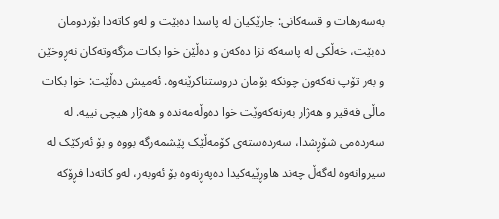بەسەرهات و قسەکانی: جارێکیان لە پاسدا دەبێت و لەو کاتەدا بۆردومان دەبێت، خەڵکی لە پاسەکە نزا دەکەن و دەڵێن خوا بکات مزگەوتەکان نەڕوخێن و بەر تۆپ نەکەون چونکە بۆمان دروستناکرێنەوە. ئەمیش دەڵێت: خوا بکات ماڵی فەقیر و هەژار بەرنەکەوێت خوا دەوڵەمەندە و هەژار هیچی نییە. لە سەردەمی شۆڕشدا، سەردەستەی کۆمەڵێک پێشمەرگە بووە و بۆ ئەرکێک لە سیروانەوە لەگەڵ چەند هاوڕێیەکیدا دەپەڕنەوە بۆ ئەوبەر، لەو کاتەدا فڕۆکە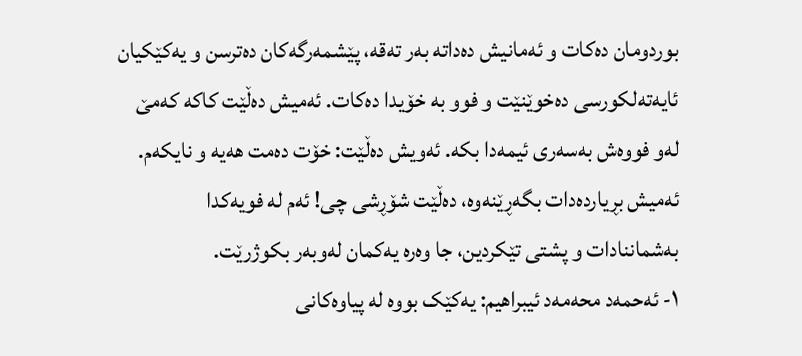بوردومان دەکات و ئەمانیش دەداتە بەر تەقە، پێشمەرگەکان دەترسن و یەکێکیان ئایەتەلکورسی دەخوێنێت و فوو بە خۆیدا دەکات. ئەمیش دەڵێت کاکە کەمێ لەو فووەش بەسەری ئیمەدا بکە. ئەویش دەڵێت: خۆت دەمت هەیە و نایکەم. ئەمیش بڕیاردەدات بگەڕێنەوە، دەڵێت شۆڕشی چی! ئەم لە فویەکدا بەشماننادات و پشتی تێکردین، جا وەرە یەکمان لەوبەر بکوژرێت.
١- ئەحمەد محەمەد ئیبراهیم: یەکێک بووە لە پیاوەکانی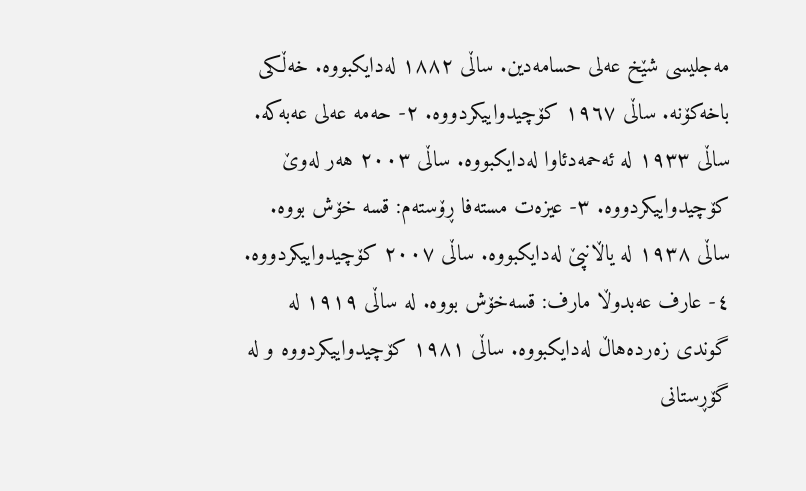مەجلیسی شێخ عەلی حسامەدین. ساڵی ١٨٨٢ لەدایکبووە. خەڵکی باخەکۆنە. ساڵی ١٩٦٧ کۆچیدواییکردووە. ٢- حەمە عەلی عەبەکە. ساڵی ١٩٣٣ لە ئەحمەدئاوا لەدایکبووە. ساڵی ٢٠٠٣ هەر لەوێ کۆچیدواییکردووە. ٣- عیزەت مستەفا ڕۆستەم: قسە خۆش بووە. ساڵی ١٩٣٨ لە یاڵانپێ لەدایکبووە. ساڵی ٢٠٠٧ کۆچیدواییکردووە. ٤- عارف عەبدوڵا مارف: قسەخۆش بووە. لە ساڵی ١٩١٩ لە گوندی زەردەهاڵ لەدایکبووە. ساڵی ١٩٨١ کۆچیدواییکردووە و لە گۆڕستانی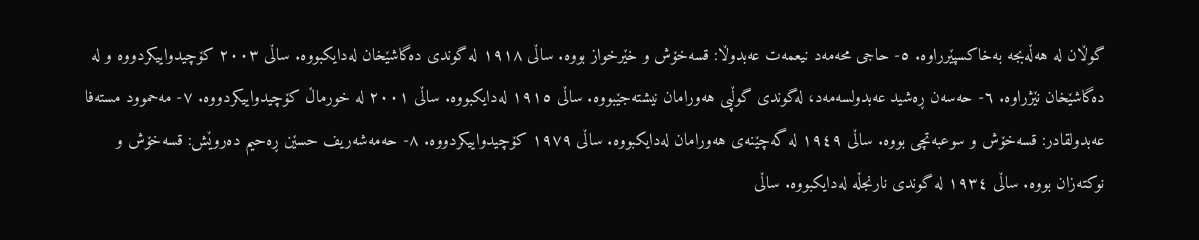گوڵان لە هەڵەبجە بەخاکسپێرراوە. ٥- حاجی محەمەد نیعمەت عەبدوڵا: قسەخۆش و خێرخواز بووە. ساڵی ١٩١٨ لە گوندی دەگاشێخان لەدایکبووە. ساڵی ٢٠٠٣ کۆچیدواییکردووە و لە دەگاشێخان نێژراوە. ٦- حەسەن ڕەشید عەبدولسەمەد، لەگوندی گوڵپی هەورامان نیشتەجێبووە. ساڵی ١٩١٥ لەدایکبووە. ساڵی ٢٠٠١ لە خورماڵ کۆچیدواییکردووە. ٧- مەحموود مستەفا عەبدولقادر: قسەخۆش و سوعبەتچی بووە. ساڵی ١٩٤٩ لە گەچێنەی هەورامان لەدایکبووە. ساڵی ١٩٧٩ کۆچیدواییکردووە. ٨- حەمەشەریف حسێن ڕەحیم دەروێش: قسەخۆش و نوکتەزان بووە. ساڵی ١٩٣٤ لە گوندی نارنجڵە لەدایکبووە. ساڵی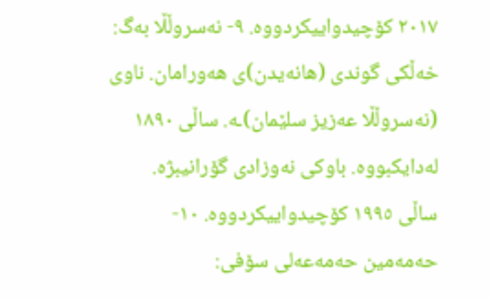٢٠١٧ کۆچیدواییکردووە. ٩- نەسروڵڵا بەگ: خەڵکی گوندی (هانەیدن)ی هەورامان. ناوی (نەسروڵڵا عەزیز سلێمان)ـە. ساڵی ١٨٩٠ لەدایکبووە. باوکی نەوزادی گۆرانیبژە. ساڵی ١٩٩٥ کۆچیدواییکردووە. ١٠- حەمەمین حەمەعەلی سۆفی: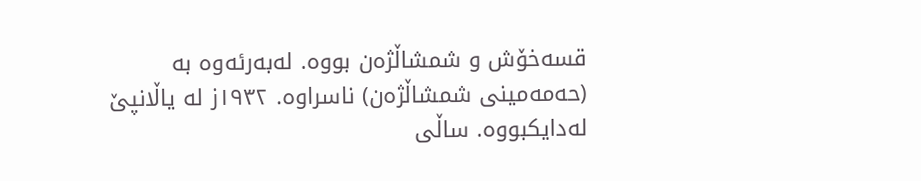قسەخۆش و شمشاڵژەن بووە. لەبەرئەوە بە (حەمەمینی شمشاڵژەن) ناسراوە. ١٩٣٢ز لە یاڵانپێ لەدایکبووە. ساڵی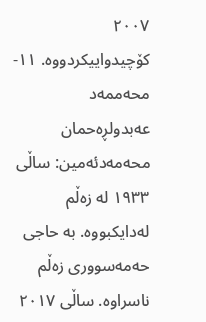٢٠٠٧ کۆچیدواییکردووە. ١١- محەممەد عەبدولڕەحمان محەمەدئەمین: ساڵی ١٩٣٣ لە زەڵم لەدایکبووە. بە حاجی حەمەسووری زەڵم ناسراوە. ساڵی ٢٠١٧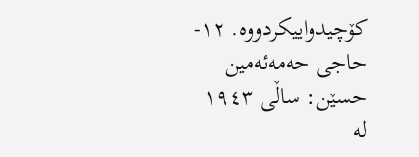کۆچیدواییکردووە. ١٢- حاجی حەمەئەمین حسێن: ساڵی ١٩٤٣ لە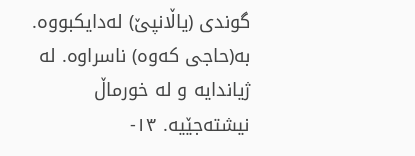گوندی (یاڵانپێ) لەدایکبووە. بە(حاجی کەوە) ناسراوە. لە ژیاندایە و لە خورماڵ نیشتەجێیە. ١٣-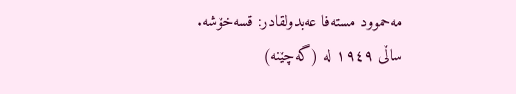مەحموود مستەفا عەبدولقادر: قسەخۆشە. ساڵی ١٩٤٩ لە (گەچێنە)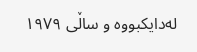لەدایکبووە و ساڵی ١٩٧٩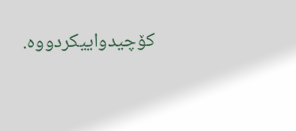کۆچیدواییکردووە.